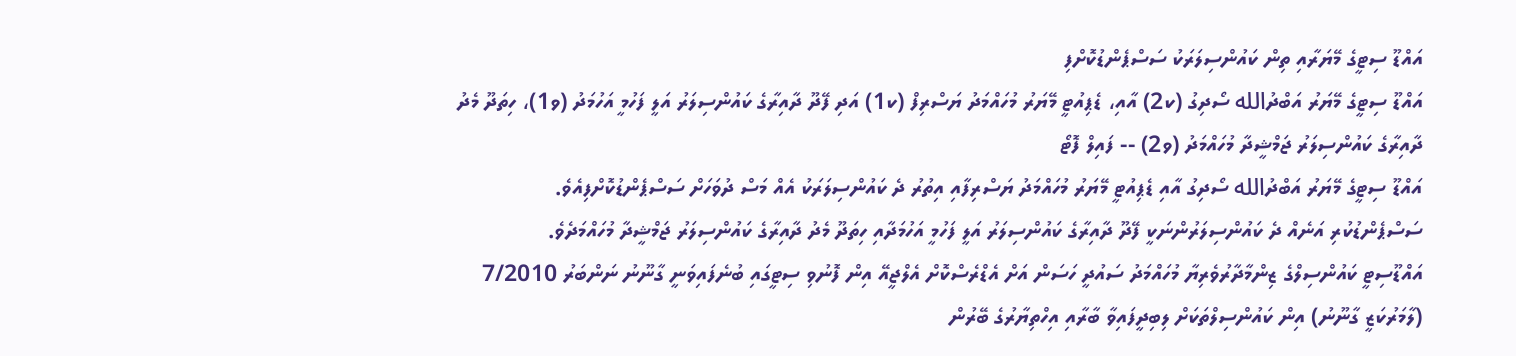އައްޑޫ ސިޓީގެ މޭޔަރާއި ތިން ކައުންސިލަރަކު ސަސްޕެންޑުކޮށްފި
އައްޑޫ ސިޓީގެ މޭޔަރު އަބްދުالله ސޯދިގު (ކ2) އާއި، ޑެޕިއުޓީ މޭޔަރު މުހައްމަދު ޔަސްރިފް (ކ1) އަދި ފޭދޫ ދާއިރާގެ ކައުންސިލަރު އަލީ ފަހުމީ އަހުމަދު (ވ1)، ހިތަދޫ މެދު ދާއިރާގެ ކައުންސިލަރު ޖަމްޝީދާ މުހައްމަދު (ވ2) -- ފައިލް ފޮޓޯ
އައްޑޫ ސިޓީގެ މޭޔަރު އަބްދުالله ސޯދިގު އާއި ޑެޕިއުޓީ މޭޔަރު މުހައްމަދު ޔަސްރިފާއި އިތުރު ދެ ކައުންސިލަރަކު އެއް މަސް ދުވަހަށް ސަސްޕެންޑުކޮށްފިއެވެ.
ސަސްޕެންޑުކުރި އަނެއް ދެ ކައުންސިލަރުންނަކީ ފޭދޫ ދާއިރާގެ ކައުންސިލަރު އަލީ ފަހުމީ އަހުމަދާއި ހިތަދޫ މެދު ދާއިރާގެ ކައުންސިލަރު ޖަމްޝީދާ މުހައްމަދެވެ.
އައްޑޫސިޓީ ކައުންސިލްގެ ޒިންމާދާރުވެރިޔާ މުހައްމަދު ސައުދީ ހަސަން އަށް އެޑްރެސްކޮށް އެލްޖީއޭ އިން ފޮނުވި ސިޓީގައި ބުނެފައިވަނީ ގާނޫނު ނަންބަރު 7/2010 (ލާމަރުކަޒީ ގާނޫނު) އިން ކައުންސިލްތަކަށް ލިބިދީފައިވާ ބާރާއި އިހްތިޔާރުގެ ބޭރުން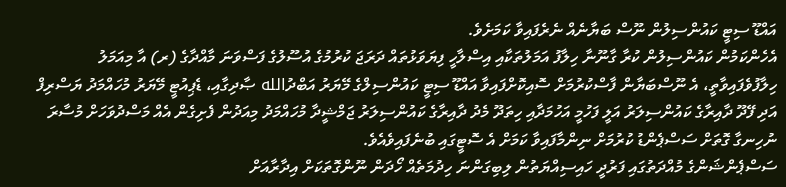އައްޑޫ ސިޓީ ކައުންސިލުން ނޫސް ބަޔާނެއް ނެރެފައިވާ ކަމަށެވެ.
އެހެންކަމުން ކައުންސިލުން ކުރާ ގާނޫނާ ހިލާފު އަމަލުތަކާއި އިސްލާހީ ފިޔަވަޅުތައް ދަރަޖަ ކުރުމުގެ އުސޫލުގެ ފަސްވަނަ މާއްދާގެ (ރ) އާ މިއަމަލު ހިލާފުވެފައިވާތީ، އެ ނޫސްބަޔާން ފާސްކުރުމަށް ސޮއިކޮށްފައިވާ އައްޑޫ ސިޓީ ކައުންސިލްގެ މޭޔަރު އަބްދުالله ޞާދިގާއި، ޑެޕިއުޓީ މޭޔަރު މުހައްމަދު ޔަސްރިފް އަދި ފޭދޫ ދާއިރާގެ ކައުންސިލަރު އަލީ ފަހުމީ އަހުމަދާއި ހިތަދޫ މެދު ދާއިރާގެ ކައުންސިލަރު ޖަމްޝީދާ މުހައްމަދު މިއަދުން ފެށިގެން އެއް މަސްދުވަހަށް މުސާރަ ނުހިނގާ ގޮތަށް ސަސްޕެންޑު ކުރުމަށް ނިންމާފައިވާ ކަމަށް އެ ސޮޓީގައި ބުނެފައިވެއެވެ.
ސަސްޕެންޝަންގެ މުއްދަތުގައި ފަރުދީ ހައިސިއްޔަތުން ލިބިގަންނަ ހިދުމަތެއް ހޯދަން ނޫންގޮތަކަށް އިދާރާއަށް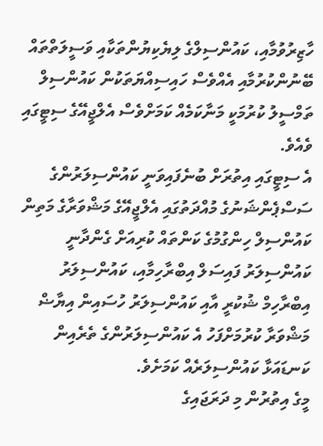ހާޒިރުވުމާއި، ކައުންސިލްގެ ލިޔެކިޔުންތަކާއި ވަސީލަތްތައް ބޭނުންކުރުމާއި އެއްވެސް ހައިސިއްޔަތަކުން ކައުންސިލް ތަމްސީލު ކުރުމަކީ މަނާކަމެއް ކަމަށްވެސް އެލްޖީއޭގެ ސިޓީގައި ވެއެވެ.
އެ ސިޓީގައި އިތުރަށް ބުނެފައިވަނީ ކައުންސިލަރުންގެ ސަސްޕެންޝަނުގެ މުއްދަތުގައި އެލްޖީއޭގެ މަޝްވަރާގެ މަތިން ކައުންސިލް ހިންގުމުގެ ކަންތައް ކުރިއަށް ގެންދާނީ ކައުންސިލަރު ފައިސަލް އިބްރާހިމާއި، ކައުންސިލަރު އިބްރާހިމް ޝުކުރީ އާއި ކައުންސިލަރު ހުސައިން އިޔާޟް މަޝްވަރާ ކުރުމަށްފަހު އެ ކައުންސިލަރުންގެ ތެރެއިން ކަނޑައަޅާ ކައުންސިލަރެއް ކަމަށެވެ.
މީގެ އިތުރުން މި ދަރަޖައިގެ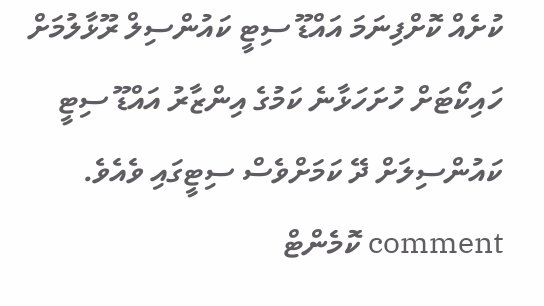ކުށެއް ކޮށްފިނަމަ އައްޑޫ ސިޓީ ކައުންސިލް ރޫޅާލުމަށް ހައިކޯޓަށް ހުށަހަޅާނެ ކަމުގެ އިންޒާރު އައްޑޫ ސިޓީ ކައުންސިލަށް ދޭ ކަމަށްވެސް ސިޓީގައި ވެއެވެ.
comment ކޮމެންޓް